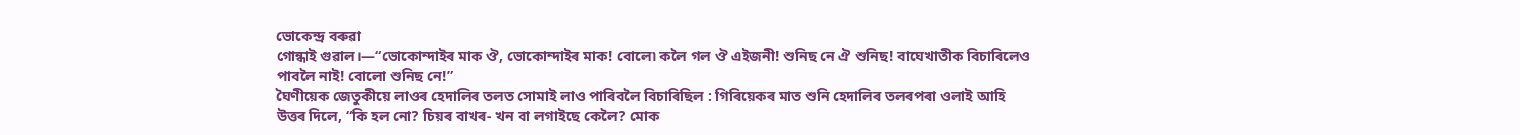ভোকেন্দ্ৰ বৰুৱা
গোন্ধাই গুৱাল।—“ভোকোন্দাইৰ মাক ঔ, ভোকোন্দাইৰ মাক! বোলে৷ কলৈ গল ঔ এইজনী! শুনিছ নে ঐ শুনিছ! বাঘেখাতীক বিচাৰিলেও পাবলৈ নাই! বোলো শুনিছ নে!”
ঘৈণীয়েক জেতুকীয়ে লাওৰ হেদালিৰ তলত সোমাই লাও পাৰিবলৈ বিচাৰিছিল : গিৰিয়েকৰ মাত শুনি হেদালিৰ তলৰপৰা ওলাই আহি উত্তৰ দিলে, “কি হল নো? চিয়ৰ বাখৰ- খন বা লগাইছে কেলৈ? মোক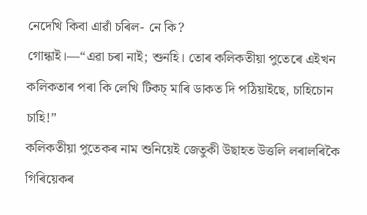নেদেখি কিবা এাৱাঁ চৰিল- নে কি?
গোন্ধাই।—“এৱা চৰা নাই; শুনহি। তোৰ কলিকতীয়া পুতেৰে এইখন কলিকতাৰ পৰা কি লেখি টিকচ্ মাৰি ডাকত দি পঠিয়াইছে, চাহিচোন চাহি!”
কলিকতীয়া পুতেকৰ নাম শুনিয়েই জেতুকী উছাহত উত্তলি লৰালৰিকৈ গিৰিয়েকৰ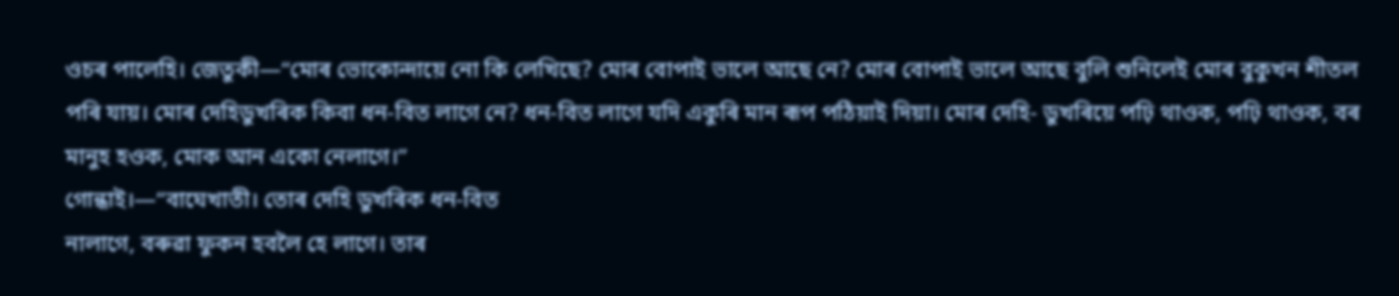ওচৰ পালেহি। জেতুকী—“মোৰ ভোকোন্দায়ে নো কি লেখিছে? মোৰ বোপাই ভালে আছে নে? মোৰ বোপাই ভালে আছে বুলি শুনিলেই মোৰ বুকুখন শীতল পৰি যায়। মোৰ দেহিডুখৰিক কিবা ধন-বিত লাগে নে? ধন-বিত লাগে যদি একুৰি মান ৰূপ পঠিয়াই দিয়া। মোৰ দেহি- ডুখৰিয়ে পঢ়ি থাওক, পঢ়ি থাওক, বৰ মানুহ হওক, মোক আন একো নেলাগে।”
গোন্ধাই।—“বাঘেখাতী। তোৰ দেহি ডুখৰিক ধন-বিত
নালাগে, বৰুৱা ফুকন হবলৈ হে লাগে। তাৰ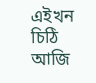এইখন চিঠি আজি